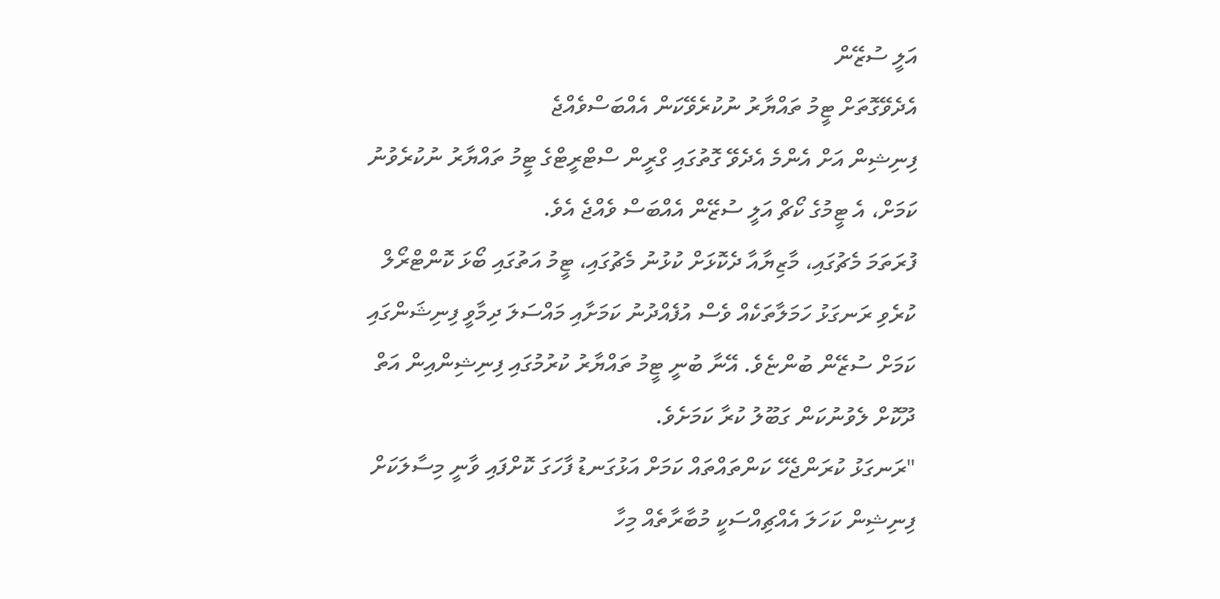އަލީ ސުޒޭން
އެދެވޭގޮތަށް ޓީމު ތައްޔާރު ނުކުރެވޭކަން އެއްބަސްވެއްޖެ
ފިނިޝިން އަށް އެންމެ އެދެވޭ ގޮތުގައި ގްރީން ސްޓްރީޓްގެ ޓީމު ތައްޔާރު ނުކުރެވުނު ކަމަށް، އެ ޓީމުގެ ކޯޗް އަލީ ސުޒޭން އެއްބަސް ވެއްޖެ އެވެ.
ފުރަތަމަ މެޗުގައި، މާޒިޔާއާ ދެކޮޅަށް ކުޅުނު މެޗުގައި، ޓީމު އަތުގައި ބޯޅަ ކޮންޓްރޯލް ކުރެވި ރަނގަޅު ހަމަލާތަކެއް ވެސް އުފެއްދުނު ކަމަށާއި މައްސަލަ ދިމާވީ ފިނިޝަންގައި ކަމަށް ސުޒޭން ބުންޏެވެ. އޭނާ ބުނީ ޓީމު ތައްޔާރު ކުރުމުގައި ފިނިޝިންއިން އަތް ދޫކޮށް ލެވުނުކަން ގަބޫލު ކުރާ ކަމަށެވެ.
"ރަނގަޅު ކުރަންޖެހޭ ކަންތައްތައް ކަމަށް އަޅުގަނޑު ފާހަގަ ކޮށްފައި ވާނީ މިސާލަކަށް ފިނިޝިން ކަހަލަ އެއްޗިއްސަކީ މުބާރާތެއް މިހާ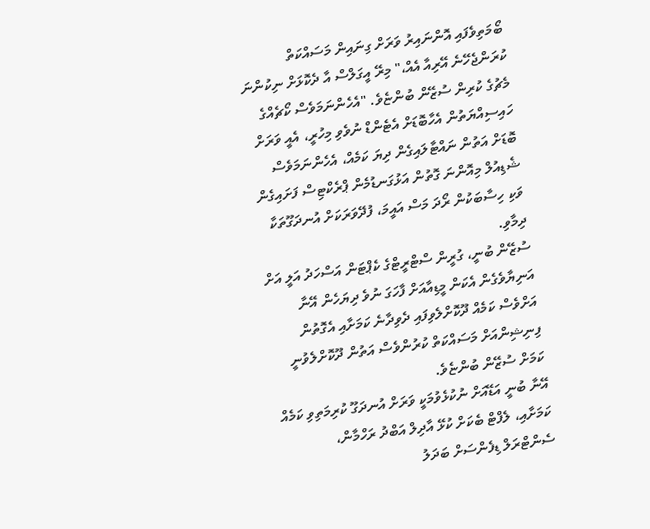ބޯމަތިވެފައި އޮންނައިރު ވަރަށް ގިނައިން މަސައްކަތް ކުރަންޖެހޭނެ އޭރިއާ އެއް،" މިރޭ އީގަލްސް އާ ދެކޮޅަށް ނިކުންނަ މެޗުގެ ކުރިން ސުޒޭން ބުންޏެވެ. "އެހެންނަމަވެސް ކޯޗެއްގެ ހައިސިއްޔަތުން އެހާބޮޑަށް އެޓެންޑް ނުވެވި މިހުރީ، އެއީ ވަރަށް ބޮޑަށް އަތުން ނައްޓާލައިގެން ދިޔަ ކަމެއް، އެހެންނަމަވެސް ޝެޑިއުލް މިއޮންނަ ގޮތުން އަޅުގަނޑުމެން ޕްރެކްޓިސް ފަށައިގެން ވަކި ހިސާބަކުން ރޯދަ މަސް އައީމަ، ފުދޭވަރަކަށް އުނދަގޫތަކާ ދިމާވި.
ސުޒޭން ބުނީ، ގުރީން ސްޓްރީޓްގެ ކެޕްޓަން އަސްހަދު އަލީ އަށް އަނިޔާވެގެން އެކަން މީޑިއާއަށް ފާހަގަ ނުވެ ދިޔަހެން އޭނާ އަށްވެސް ކަމެއް ދޫކޮށްލެވިފައި ދެވިދާނެ ކަމަށާއި އެގޮތުން ފިނިޝިންއަށް މަސައްކަތް ކުރުންވެސް އަތުން ދޫކޮށްލެވުނީ ކަމަށް ސުޒޭން ބުންޏެވެ.
އޭނާ ބުނީ އަޑޭއަށް ނުކުޅެވުމަކީ ވަރަށް އުނދަގޫ ކުރިމަތިވި ކަމެއް ކަމަށާއި، ލެފްޓް ބެކަށް ކުޅޭ އާދިލް އަބްދު ރަހްމާން، ސެންޓްރަލް ޑިފެންސަށް ބަދަލު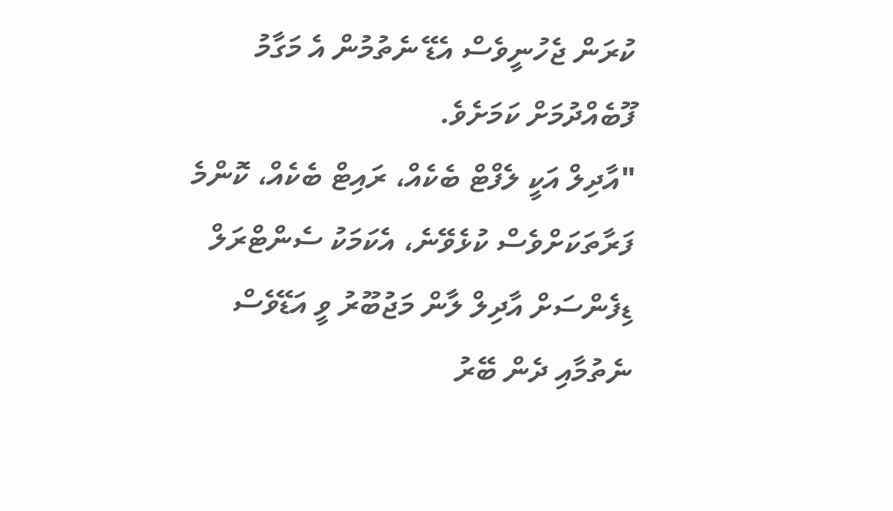ކުރަން ޖެހުނީވެސް އެޑޭ ނެތުމުން އެ މަގާމު ފޫބެއްދުމަށް ކަމަށެވެ.
"އާދިލް އަކީ ލެފްޓް ބެކެއް، ރައިޓް ބެކެއް، ކޮންމެ ފަރާތަކަށްވެސް ކުޅެވޭނެ، އެކަމަކު ސެންޓްރަލް ޑިފެންސަށް އާދިލް ލާން މަޖުބޫރު ވީ އަޑޭވެސް ނެތުމާއި ދެން ބޭރު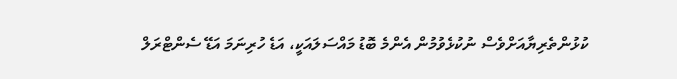ކުޅުންތެރިޔާއަށްވެސް ނުކުޅެވުމުން އެންމެ ބޮޑު މައްސަލައަކީ، އަޑެ ހުރިނަމަ އަޑޭ ސެންޓްރަލް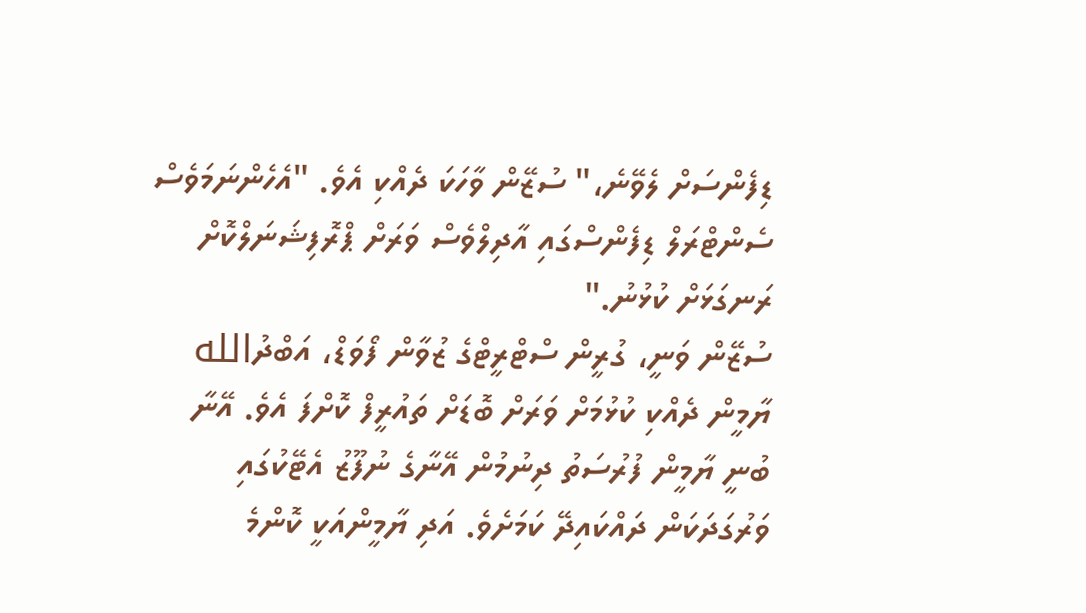ޑިފެންސަށް ލެވޭނެ،" ސުޒޭން ވާހަކަ ދެއްކި އެވެ. "އެހެންނަމަވެސް ސެންޓްރަލް ޑިފެންސްގައި އާދިލްވެސް ވަރަށް ޕްރޮފިޝަނަލްކޮށް ރަނގަޅަށް ކުޅުނު."
ސުޒޭން ވަނީ، ގުރީން ސްޓްރީޓްގެ ޒުވާން ފޯވަޑް، އަބްދުالله ޔާމީން ދެއްކި ކުޅުމަށް ވަރަށް ބޮޑަށް ތައުރީފް ކޮށްފަ އެވެ. އޭނާ ބުނީ ޔާމީން ފުރުސަތު ދިނުމުން އޭނާގެ ނުފޫޒު އެޓޭކުގައި ވަރުގަދަކަން ދައްކައިދޭ ކަމަށެވެ. އަދި ޔާމީންއަކީ ކޮންމެ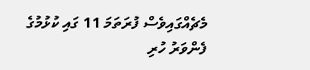މެޗެއްގައިވެސް ފުރަތަމަ 11 ގައި ކުޅުމުގެ ފެންވަރު ހުރި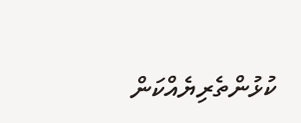ކުޅުންތެރިޔެއްކަން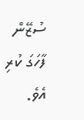ސުޒޭން ފާހަގަ ކުރި އެވެ.